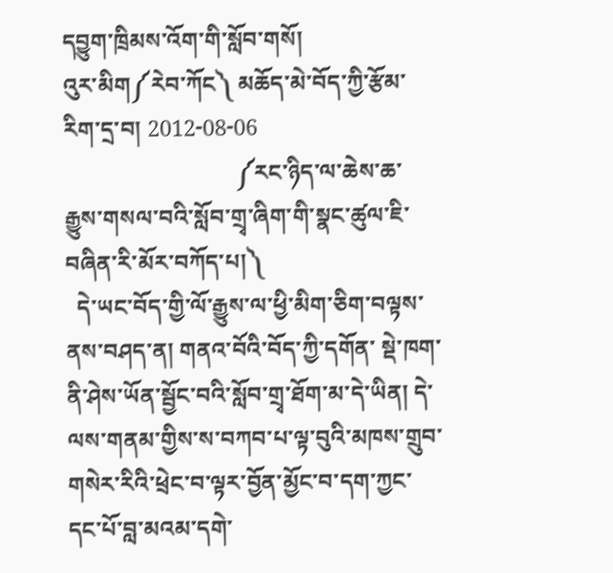དབྱུག་ཁྲིམས་འོག་གི་སློབ་གསོ།
འུར་མིག༼རེབ་ཀོང༽ མཆོད་མེ་བོད་ཀྱི་རྩོམ་རིག་དྲ་བ། 2012-08-06
                              ༼རང་ཉིད་ལ་ཆེས་ཆ་རྒྱུས་གསལ་བའི་སློབ་གྲྭ་ཞིག་གི་སྣང་ཚུལ་ཇི་བཞིན་རི་མོར་བཀོད་པ།༽
  དེ་ཡང་བོད་གྱི་ལོ་རྒྱུས་ལ་ཕྱི་མིག་ཅིག་བལྟས་ནས་བཤད་ན། གནའ་བོའི་བོད་ཀྱི་དགོན་ སྡེ་ཁག་ནི་ཤེས་ཡོན་སྦྱོང་བའི་སློབ་གྲྭ་ཐོག་མ་དེ་ཡིན། དེ་ལས་གནམ་གྱིས་ས་བཀབ་པ་ལྟ་བུའི་མཁས་གྲུབ་གསེར་རིའི་ཕྲེང་བ་ལྟར་བྱོན་མྱོང་བ་དག་ཀྱང་དང་པོ་བླ་མའམ་དགེ་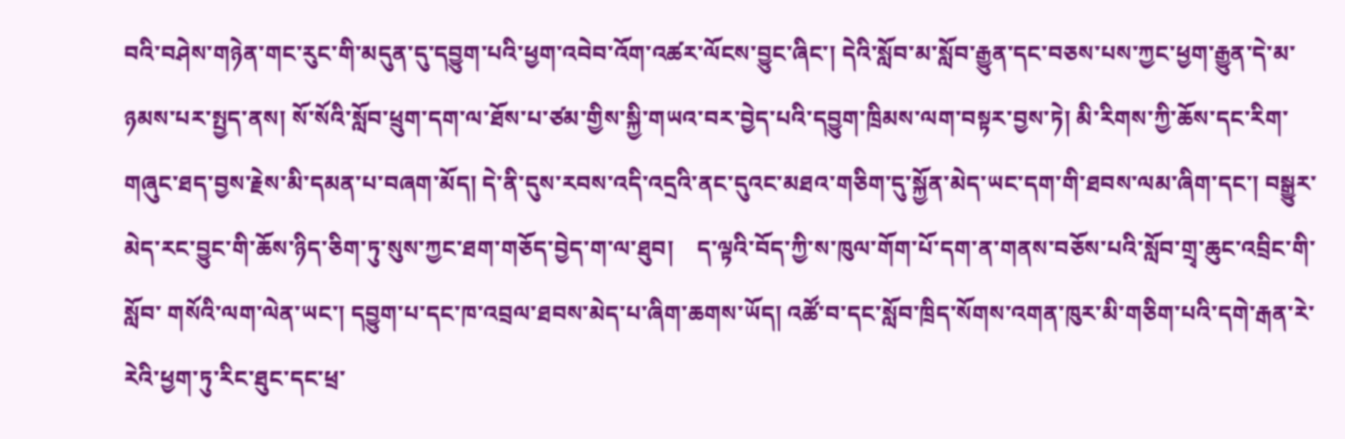བའི་བཤེས་གཉེན་གང་རུང་གི་མདུན་དུ་དབྱུག་པའི་ཕྱག་འབེབ་འོག་འཚར་ལོངས་བྱུང་ཞིང་། དེའི་སློབ་མ་སློབ་རྒྱུན་དང་བཅས་པས་ཀྱང་ཕྱག་རྒྱུན་དེ་མ་ཉམས་པར་སྤྱད་ནས། སོ་སོའི་སློབ་ཕྲུག་དག་ལ་ཐོས་པ་ཙམ་གྱིས་སྐྱི་གཡའ་བར་བྱེད་པའི་དབྱུག་ཁྲིམས་ལག་བསྟར་བྱས་ཏེ། མི་རིགས་ཀྱི་ཆོས་དང་རིག་གཞུང་ཐད་བྱས་རྗེས་མི་དམན་པ་བཞག་མོད། དེ་ནི་དུས་རབས་འདི་འདྲའི་ནང་དུའང་མཐའ་གཅིག་དུ་སྐྱོན་མེད་ཡང་དག་གི་ཐབས་ལམ་ཞིག་དང་། བསྒྱུར་མེད་རང་བྱུང་གི་ཆོས་ཉིད་ཅིག་ཏུ་སུས་ཀྱང་ཐག་གཅོད་བྱེད་ག་ལ་ཐུབ།    ད་ལྟའི་བོད་ཀྱི་ས་ཁུལ་གོག་པོ་དག་ན་གནས་བཅོས་པའི་སློབ་གྲྭ་ཆུང་འབྲིང་གི་སློབ་ གསོའི་ལག་ལེན་ཡང་། དབྱུག་པ་དང་ཁ་འབྲལ་ཐབས་མེད་པ་ཞིག་ཆགས་ཡོད། འཚོ་བ་དང་སློབ་ཁྲིད་སོགས་འགན་ཁུར་མི་གཅིག་པའི་དགེ་རྒན་རེ་རེའི་ཕྱག་ཏུ་རིང་ཐུང་དང་ཕྲ་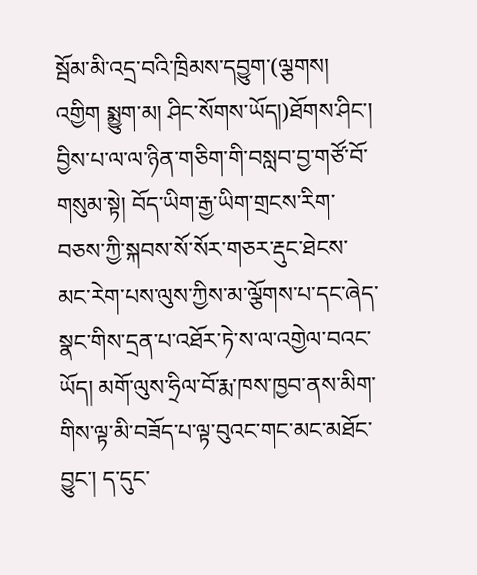སྦོམ་མི་འདྲ་བའི་ཁྲིམས་དབྱུག་(ལྕགས། འགྱིག སྨྱུག་མ། ཤིང་སོགས་ཡོད།)ཐོགས་ཤིང་། བྱིས་པ་ལ་ལ་ཉིན་གཅིག་གི་བསླབ་བྱ་གཙོ་བོ་གསུམ་སྟེ། བོད་ཡིག་རྒྱ་ཡིག་གྲངས་རིག་བཅས་ཀྱི་སྐབས་སོ་སོར་གཅར་རྡུང་ཐེངས་མང་རེག་པས་ལུས་ཀྱིས་མ་ལྕོགས་པ་དང་ཞེད་སྣང་གིས་དྲན་པ་འཐོར་ཏེ་ས་ལ་འགྱེལ་བའང་ཡོད། མགོ་ལུས་ཧྲིལ་བོ་རྨ་ཁས་ཁྱབ་ནས་མིག་གིས་ལྟ་མི་བཟོད་པ་ལྟ་བུའང་གང་མང་མཐོང་བྱུང་། ད་དུང་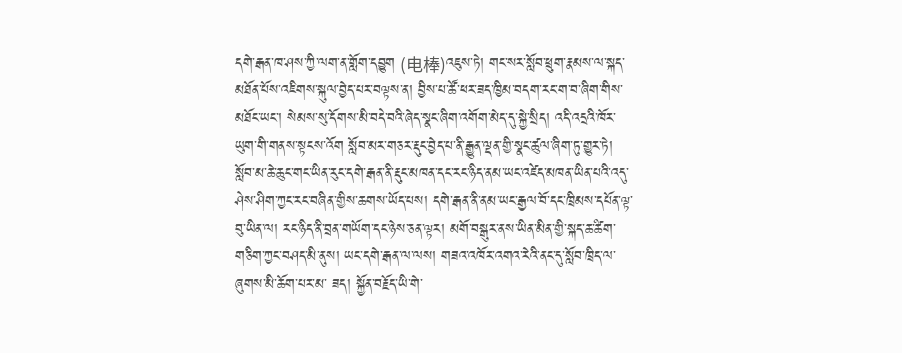དགེ་རྒན་ཁ་ཤས་ཀྱི་ལག་ན་གློག་དབྱུག (电棒)འཇུས་ཏེ། གང་སར་སློབ་ཕྲུག་རྣམས་ལ་སྐད་མཐོན་པོས་འཇིགས་སྐུལ་བྱེད་པར་བལྟས་ན། བྱིས་པ་ཚོ་ཕར་ཟད་ཁྱིམ་བདག་རང་ག་བ་ཞིག་གིས་མཐོང་ཡང་། སེམས་སུ་དོགས་མི་བདེ་བའི་ཞེད་སྣང་ཞིག་འགོག་མེད་དུ་སྐྱེ་སྲིད། འདི་འདྲའི་ཁོར་ཡུག་གི་གནས་སྟངས་འོག སློབ་མར་གཅར་རྡུང་བྱེད་པ་ནི་རྒྱུན་ལྡན་གྱི་སྣང་ཚུལ་ཞིག་ཏུ་གྱུར་ཏེ། སློབ་མ་ཆེ་ཆུང་གང་ཡིན་རུང་དགེ་རྒན་ནི་རྡུང་མཁན་དང་རང་ཉིད་ནམ་ཡང་འཛེད་མཁན་ཡིན་པའི་འདུ་ཤེས་ཤིག་ཀྱང་རང་བཞིན་གྱིས་ཆགས་ཡོད་པས། དགེ་རྒན་ནི་ནམ་ཡང་རྒྱལ་བོ་དང་ཁྲིམས་དཔོན་ལྟ་བུ་ཡིན་ལ། རང་ཉིད་ནི་བྲན་གཡོག་དང་ཉེས་ཅན་ལྟར། མགོ་བསྒུར་ནས་ཡིན་མིན་གྱི་སྐད་ཆ་ཚིག་གཅིག་ཀྱང་བཤད་མི་ནུས། ཡང་དགེ་རྒན་ལ་ལས། གཟའ་འཁོར་འགའ་རེའི་ནང་དུ་སློབ་ཁྲིད་ལ་ཞུགས་མི་ཆོག་པར་མ་ ཟད། སྐྱོན་བརྗོད་ཡི་གེ་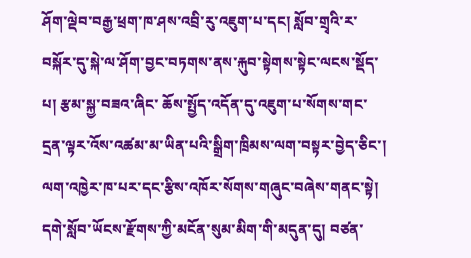ཤོག་ལྡེབ་བརྒྱ་ཕྲག་ཁ་ཤས་འབྲི་རུ་འཇུག་པ་དང། སློབ་གྲྭའི་ར་ བསྐོར་དུ་སྐེ་ལ་ཤོག་བྱང་བཏགས་ནས་རྐུབ་སྟེགས་སྟེང་ལངས་སྡོད་པ། རྩམ་སྐྱ་བཟའ་ཞིང་ ཆོས་སྤྱོད་འདོན་དུ་འཇུག་པ་སོགས་གང་དྲན་ལྟར་འོས་འཚམ་མ་ཡིན་པའི་སྒྲིག་ཁྲིམས་ལག་བསྟར་བྱེད་ཅིང་། ལག་འཁྱེར་ཁ་པར་དང་རྩིས་འཁོར་སོགས་གཞུང་བཞེས་གནང་སྟེ། དགེ་སློབ་ཡོངས་རྫོགས་ཀྱི་མངོན་སུམ་མིག་གི་མདུན་དུ། བཙན་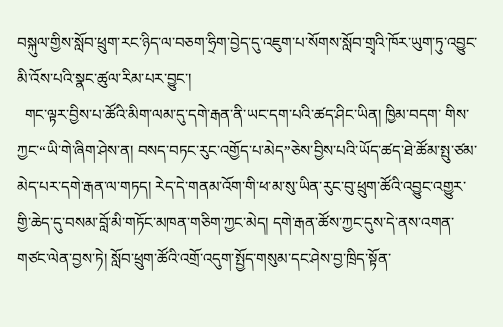བསྐུལ་གྱིས་སློབ་ཕྲུག་རང་ཉིད་ལ་བཅག་ཧྲིག་བྱེད་དུ་འཇུག་པ་སོགས་སློབ་གྲྭའི་ཁོར་ཡུག་ཏུ་འབྱུང་མི་འོས་པའི་སྣང་ཚུལ་རིམ་པར་བྱུང་།
  གང་ལྟར་བྱིས་པ་ཚོའི་མིག་ལམ་དུ་དགེ་རྒན་ནི་ཡང་དག་པའི་ཚད་ཤིང་ཡིན། ཁྱིམ་བདག་ གིས་ཀྱང་“ཡི་གེ་ཞིག་ཤེས་ན། བསད་བཏང་རུང་འགྱོད་པ་མེད”ཅེས་བྱིས་པའི་ཡོད་ཚད་ཐེ་ཚོམ་སྤུ་ཙམ་མེད་པར་དགེ་རྒན་ལ་གཏད། རེད་དེ་གནམ་འོག་གི་ཕ་མ་སུ་ཡིན་རུང་བུ་ཕྲུག་ཚོའི་འབྱུང་འགྱུར་གྱི་ཆེད་དུ་བསམ་བློ་མི་གཏོང་མཁན་གཅིག་ཀྱང་མེད། དགེ་རྒན་ཚོས་ཀྱང་དུས་དེ་ནས་འགན་གཙང་ལེན་བྱས་ཏེ། སློབ་ཕྲུག་ཚོའི་འགྲོ་འདུག་སྤྱོད་གསུམ་དང་ཤེས་བྱ་ཁྲིད་སྟོན་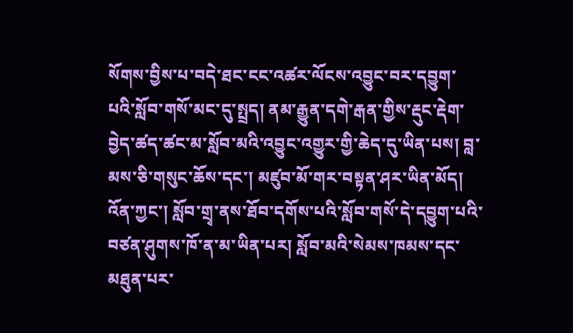སོགས་བྱིས་པ་བདེ་ཐང་ངང་འཚར་ལོངས་འབྱུང་བར་དབྱུག་པའི་སློབ་གསོ་མང་དུ་སྤྲད། ནམ་རྒྱུན་དགེ་རྒན་གྱིས་རྡུང་རྡེག་བྱེད་ཚད་ཚང་མ་སློབ་མའི་འབྱུང་འགྱུར་གྱི་ཆེད་དུ་ཡིན་པས། བླ་མས་ཅི་གསུང་ཆོས་དང་། མཛུབ་མོ་གར་བསྟན་ཤར་ཡིན་མོད། འོན་ཀྱང་། སློབ་གྲྭ་ནས་ཐོབ་དགོས་པའི་སློབ་གསོ་དེ་དབྱུག་པའི་བཙན་ཤུགས་ཁོ་ན་མ་ཡིན་པར། སློབ་མའི་སེམས་ཁམས་དང་མཐུན་པར་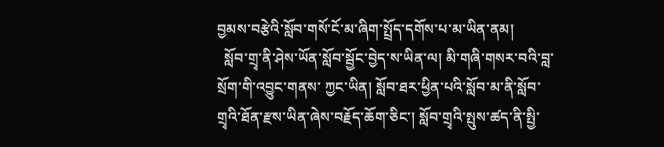བྱམས་བརྩེའི་སློབ་གསོ་ངོ་མ་ཞིག་སྤྲོད་དགོས་པ་མ་ཡིན་ནམ།
  སློབ་གྲྭ་ནི་ཤེས་ཡོན་སློབ་སྦྱོང་བྱེད་ས་ཡིན་ལ། མི་གཞི་གསར་བའི་བླ་སྲོག་གི་འབྱུང་གནས་ ཀྱང་ཡིན། སློབ་ཐར་ཕྱིན་པའི་སློབ་མ་ནི་སློབ་གྲྭའི་ཐོན་རྫས་ཡིན་ཞེས་བརྗོད་ཆོག་ཅིང་། སློབ་གྲྭའི་སྤུས་ཚད་ནི་སྤྱི་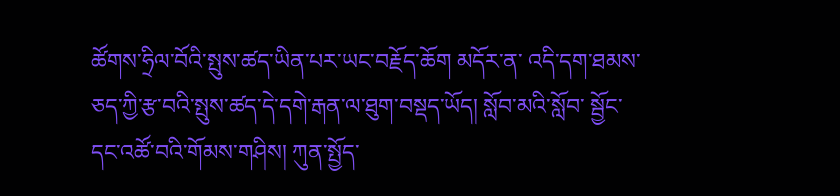ཚོགས་ཧྲིལ་བོའི་སྤུས་ཚད་ཡིན་པར་ཡང་བརྗོད་ཆོག མདོར་ན་ འདི་དག་ཐམས་ཅད་ཀྱི་རྩ་བའི་སྤུས་ཚད་དེ་དགེ་རྒན་ལ་ཐུག་བསྡད་ཡོད། སློབ་མའི་སློབ་ སྦྱོང་དང་འཚོ་བའི་གོམས་གཤིས། ཀུན་སྤྱོད་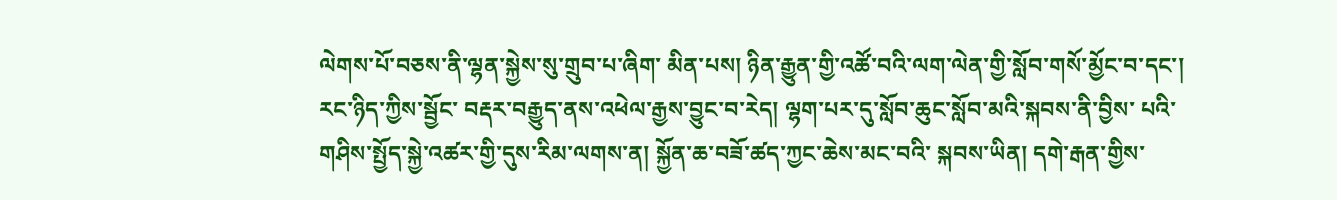ལེགས་པོ་བཅས་ནི་ལྷན་སྐྱེས་སུ་གྲུབ་པ་ཞིག་ མིན་པས། ཉིན་རྒྱུན་གྱི་འཚོ་བའི་ལག་ལེན་གྱི་སློབ་གསོ་མྱོང་བ་དང་། རང་ཉིད་ཀྱིས་སྦྱོང་ བརྡར་བརྒྱུད་ནས་འཕེལ་རྒྱས་བྱུང་བ་རེད། ལྷག་པར་དུ་སློབ་ཆུང་སློབ་མའི་སྐབས་ནི་བྱིས་ པའི་གཤིས་སྤྱོད་སྐྱེ་འཚར་གྱི་དུས་རིམ་ལགས་ན། སྐྱོན་ཆ་བཟོ་ཚད་ཀྱང་ཆེས་མང་བའི་ སྐབས་ཡིན། དགེ་རྒན་གྱིས་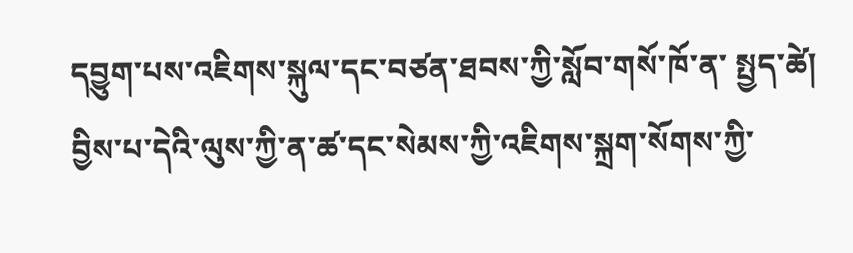དབྱུག་པས་འཇིགས་སྐུལ་དང་བཙན་ཐབས་ཀྱི་སློབ་གསོ་ཁོ་ན་ སྤྱད་ཚེ། བྱིས་པ་དེའི་ལུས་ཀྱི་ན་ཚ་དང་སེམས་ཀྱི་འཇིགས་སྐྲག་སོགས་ཀྱི་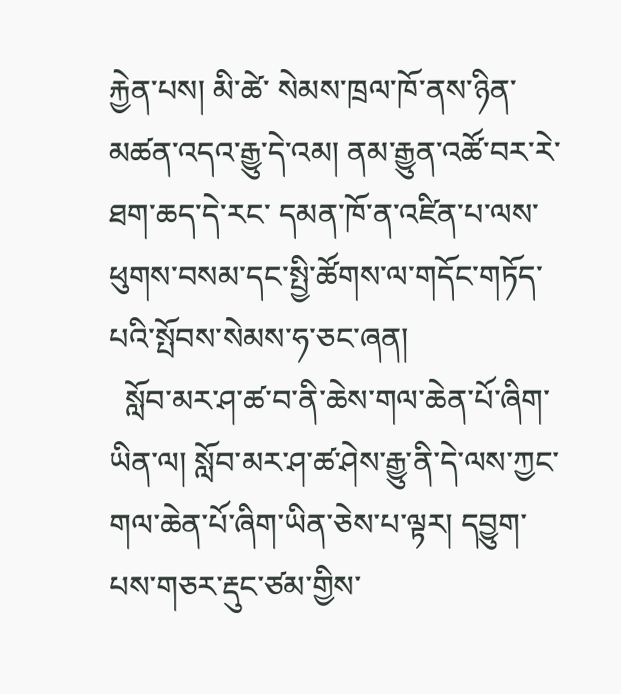རྐྱེན་པས། མི་ཚེ་ སེམས་ཁྲལ་ཁོ་ནས་ཉིན་མཚན་འདའ་རྒྱུ་དེ་འམ། ནམ་རྒྱུན་འཚོ་བར་རེ་ཐག་ཆད་དེ་རང་ དམན་ཁོ་ན་འཛིན་པ་ལས་ཕུགས་བསམ་དང་སྤྱི་ཚོགས་ལ་གདོང་གཏོད་པའི་སྤོབས་སེམས་ཧ་ཅང་ཞན།
  སློབ་མར་ཤ་ཚ་བ་ནི་ཆེས་གལ་ཆེན་པོ་ཞིག་ཡིན་ལ། སློབ་མར་ཤ་ཚ་ཤེས་རྒྱུ་ནི་དེ་ལས་ཀྱང་ གལ་ཆེན་པོ་ཞིག་ཡིན་ཅེས་པ་ལྟར། དབྱུག་པས་གཅར་རྡུང་ཙམ་གྱིས་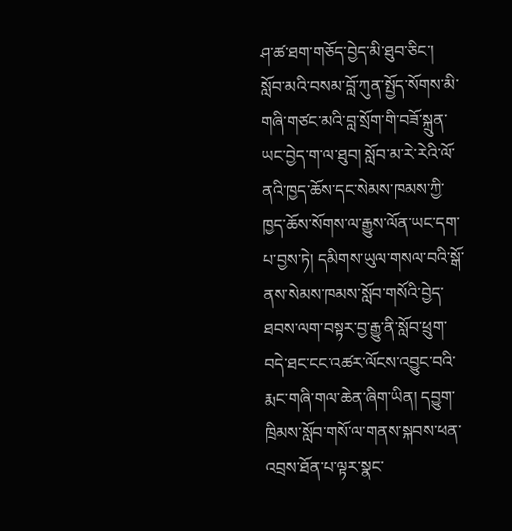ཤ་ཚ་ཐག་གཅོད་བྱེད་མི་ཐུབ་ཅིང་། སློབ་མའི་བསམ་བློ་ཀུན་སྤྱོད་སོགས་མི་གཞི་གཙང་མའི་བླ་སྲོག་གི་བཟོ་སྐྲུན་ ཡང་བྱེད་ག་ལ་ཐུབ། སློབ་མ་རེ་རེའི་ལོ་ནའི་ཁྱད་ཆོས་དང་སེམས་ཁམས་ཀྱི་ཁྱད་ཆོས་སོགས་ལ་རྒྱུས་ལོན་ཡང་དག་པ་བྱས་ཏེ། དམིགས་ཡུལ་གསལ་བའི་སྒོ་ནས་སེམས་ཁམས་སློབ་གསོའི་བྱེད་ཐབས་ལག་བསྟར་བྱ་རྒྱུ་ནི་སློབ་ཕྲུག་བདེ་ཐང་ངང་འཚར་ལོངས་འབྱུང་བའི་རྨང་གཞི་གལ་ཆེན་ཞིག་ཡིན། དབྱུག་ཁྲིམས་སློབ་གསོ་ལ་གནས་སྐབས་ཕན་འབྲས་ཐོན་པ་ལྟར་སྣང་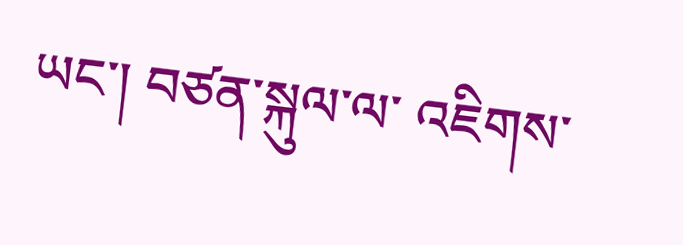ཡང་། བཙན་སྐུལ་ལ་ འཇིགས་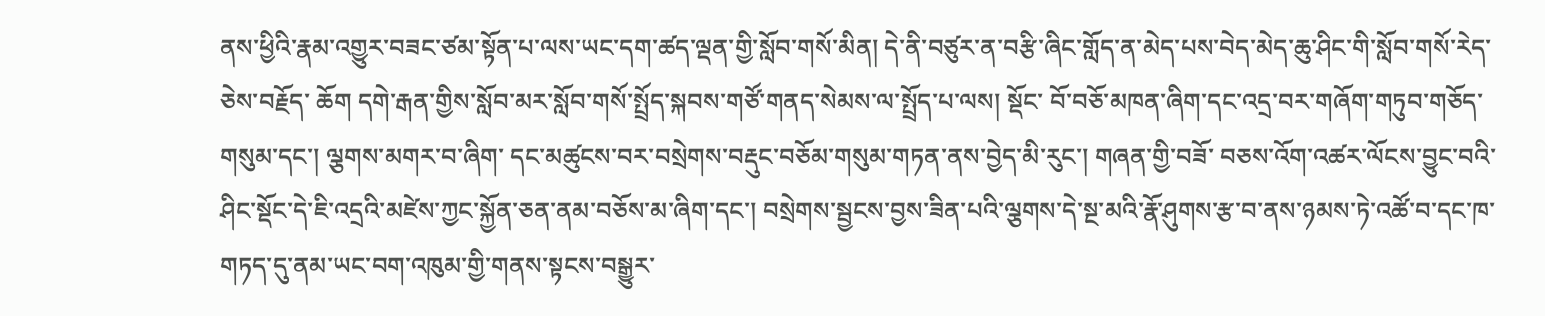ནས་ཕྱིའི་རྣམ་འགྱུར་བཟང་ཙམ་སྟོན་པ་ལས་ཡང་དག་ཚད་ལྡན་གྱི་སློབ་གསོ་མིན། དེ་ནི་བཙུར་ན་བརྩི་ཞིང་གློད་ན་མེད་པས་བེད་མེད་ཆུ་ཤིང་གི་སློབ་གསོ་རེད་ཅེས་བརྗོད་ ཆོག དགེ་རྒན་གྱིས་སློབ་མར་སློབ་གསོ་སྤྲོད་སྐབས་གཙོ་གནད་སེམས་ལ་སྤྲོད་པ་ལས། སྡོང་ བོ་བཅོ་མཁན་ཞིག་དང་འདྲ་བར་གཞོག་གཏུབ་གཅོད་གསུམ་དང་། ལྕགས་མགར་བ་ཞིག་ དང་མཚུངས་བར་བསྲེགས་བརྡུང་བཅོམ་གསུམ་གཏན་ནས་བྱེད་མི་རུང་། གཞན་གྱི་བཟོ་ བཅས་འོག་འཚར་ལོངས་བྱུང་བའི་ཤིང་སྡོང་དེ་ཇི་འདྲའི་མཛེས་ཀྱང་སྐྱོན་ཅན་ནམ་བཅོས་མ་ཞིག་དང་། བསྲེགས་སྦྱངས་བྱས་ཟིན་པའི་ལྕགས་དེ་སྔ་མའི་རྣོ་ཤུགས་རྩ་བ་ནས་ཉམས་ཏེ་འཚོ་བ་དང་ཁ་གཏད་དུ་ནམ་ཡང་བག་འཁུམ་གྱི་གནས་སྟངས་བསྒྱུར་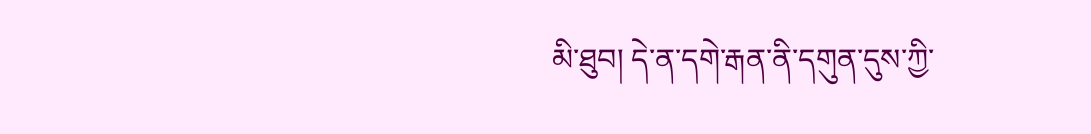མི་ཐུབ། དེ་ན་དགེ་རྒན་ནི་དགུན་དུས་ཀྱི་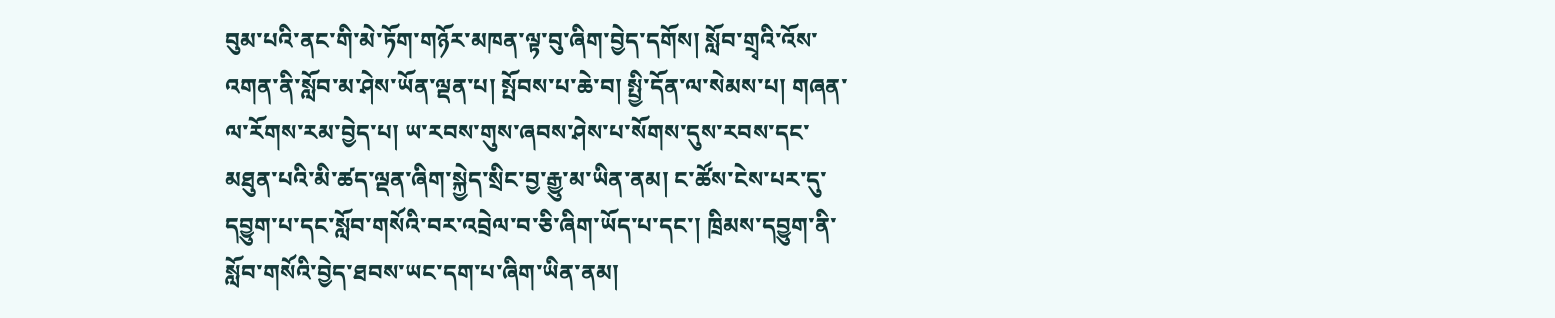བུམ་པའི་ནང་གི་མེ་ཏོག་གཉོར་མཁན་ལྟ་བུ་ཞིག་བྱེད་དགོས། སློབ་གྲྭའི་འོས་འགན་ནི་སློབ་མ་ཤེས་ཡོན་ལྡན་པ། སྤོབས་པ་ཆེ་བ། སྤྱི་དོན་ལ་སེམས་པ། གཞན་ལ་རོགས་རམ་བྱེད་པ། ཡ་རབས་གུས་ཞབས་ཤེས་པ་སོགས་དུས་རབས་དང་མཐུན་པའི་མི་ཚད་ལྡན་ཞིག་སྐྱེད་སྲིང་བྱ་རྒྱུ་མ་ཡིན་ནམ། ང་ཚོས་ངེས་པར་དུ་དབྱུག་པ་དང་སློབ་གསོའི་བར་འབྲེལ་བ་ཅི་ཞིག་ཡོད་པ་དང་། ཁྲིམས་དབྱུག་ནི་སློབ་གསོའི་བྱེད་ཐབས་ཡང་དག་པ་ཞིག་ཡིན་ནམ།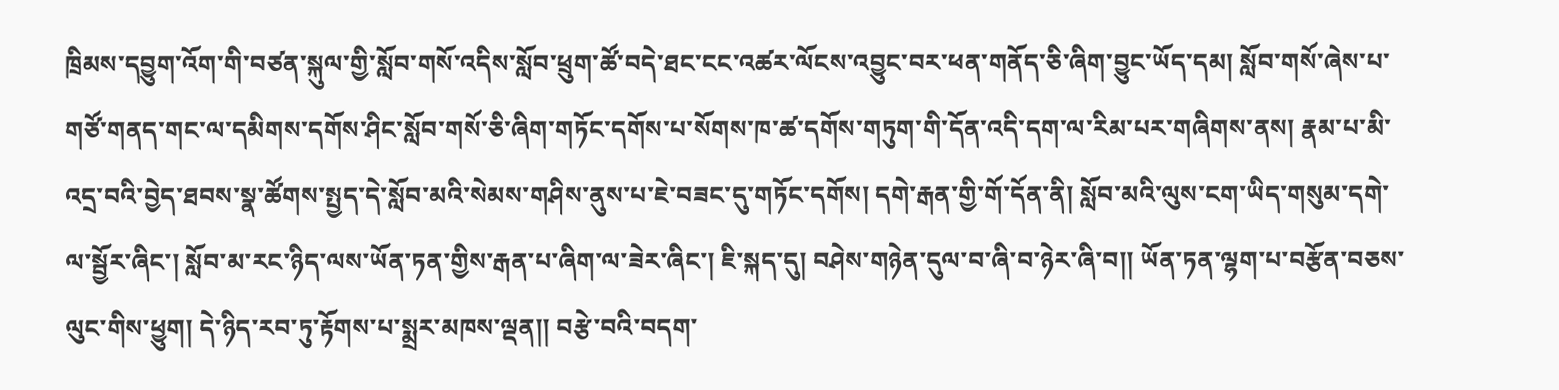ཁྲིམས་དབྱུག་འོག་གི་བཙན་སྐུལ་གྱི་སློབ་གསོ་འདིས་སློབ་ཕྲུག་ཚོ་བདེ་ཐང་ངང་འཚར་ལོངས་འབྱུང་བར་ཕན་གནོད་ཅི་ཞིག་བྱུང་ཡོད་དམ། སློབ་གསོ་ཞེས་པ་གཙོ་གནད་གང་ལ་དམིགས་དགོས་ཤིང་སློབ་གསོ་ཅི་ཞིག་གཏོང་དགོས་པ་སོགས་ཁ་ཚ་དགོས་གཏུག་གི་དོན་འདི་དག་ལ་རིམ་པར་གཞིགས་ནས། རྣམ་པ་མི་འདྲ་བའི་བྱེད་ཐབས་སྣ་ཚོགས་སྤྱད་དེ་སློབ་མའི་སེམས་གཤིས་ནུས་པ་ཇེ་བཟང་དུ་གཏོང་དགོས། དགེ་རྒན་གྱི་གོ་དོན་ནི། སློབ་མའི་ལུས་ངག་ཡིད་གསུམ་དགེ་ལ་སྦྱོར་ཞིང་། སློབ་མ་རང་ཉིད་ལས་ཡོན་ཏན་གྱིས་རྒན་པ་ཞིག་ལ་ཟེར་ཞིང་། ཇི་སྐད་དུ། བཤེས་གཉེན་དུལ་བ་ཞི་བ་ཉེར་ཞི་བ།། ཡོན་ཏན་ལྷག་པ་བརྩོན་བཅས་ལུང་གིས་ཕྱུག། དེ་ཉིད་རབ་ཏུ་རྟོགས་པ་སྨྲར་མཁས་ལྡན།། བརྩེ་བའི་བདག་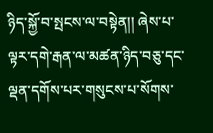ཉིད་སྐྱོ་བ་སྤངས་ལ་བསྟེན།། ཞེས་པ་ལྟར་དགེ་རྒན་ལ་མཚན་ཉིད་བཅུ་དང་ལྡན་དགོས་པར་གསུངས་པ་སོགས་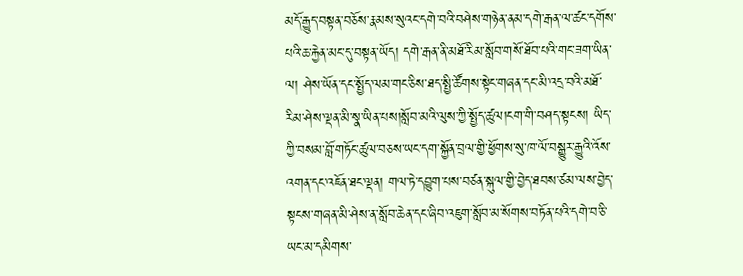མདོ་རྒྱུད་བསྟན་བཅོས་རྣམས་སུའང་དགེ་བའི་བཤེས་གཉེན་ནམ་དགེ་རྒན་ལ་ཚང་དགོས་པའི་ཆ་རྐྱེན་མང་དུ་བསྟན་ཡོད། དགེ་རྒན་ནི་མཐོ་རིམ་སློབ་གསོ་ཐོབ་པའི་གང་ཟག་ཡིན་ལ། ཤེས་ཡོན་དང་སྤྱོད་ལམ་གང་ཅིས་ཐད་སྤྱི་ཚོགས་སྟེང་གཞན་དང་མི་འདྲ་བའི་མཐོ་རིམ་ཤེས་ལྡན་མི་སྣ་ཡིན་པས།སློབ་མའི་ལུས་ཀྱི་སྤྱོད་ཚུལ།ངག་གི་བཤད་སྟངས། ཡིད་ཀྱི་བསམ་བློ་གཏོང་ཚུལ་བཅས་ཡང་དག་སྐྱོན་བྲལ་གྱི་ཕྱོགས་སུ་ཁ་ལོ་བསྒྱུར་རྒྱུའི་འོས་འགན་དང་འཇོན་ཐང་ལྡན། གལ་ཏེ་དབྱུག་པས་བཙན་སྐུལ་གྱི་བྱེད་ཐབས་ཙམ་ལས་བྱེད་སྟངས་གཞན་མི་ཤེས་ན་སློབ་ཆེན་དང་ཞིབ་འཇུག་སློབ་མ་སོགས་བཏོན་པའི་དགེ་བ་ཅི་ཡང་མ་དམིགས་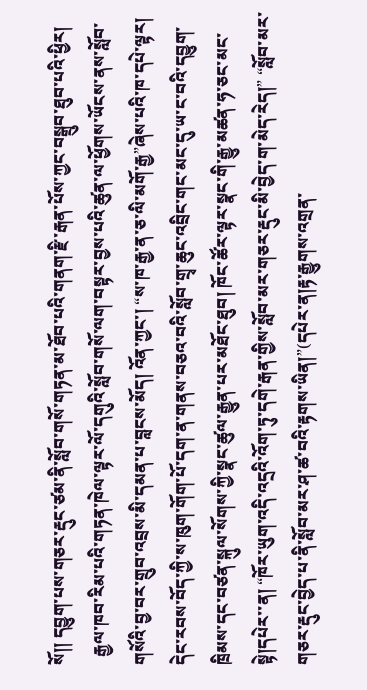སོ།། དབྱུག་པས་གཅར་རྡུང་ཙམ་ནི་སློབ་གསོ་གཏན་མ་ཐོབ་པའི་གནག་རྫི་རྒན་པོས་ཀྱང་བསྒྲུབ་ཐུབ་པའི་ཕྱིར།
  རྒྱལ་ཁབ་རིམ་པའི་གཏན་ཁེལ་ལྟར་ལོ་དགུའི་སློབ་གསོ་ལག་བསྟར་བྱས་པའི་ཚུན་ལ་ཕྱོགས་ཡོངས་ནས་སློབ་གསོའི་བྱ་བར་གྲུབ་འབྲས་མི་དམན་པ་བླངས་མོད། འོན་ཀྱང་། “ས་ཁ་རྒྱ་ན་ཅ་ལི་མགོ་རྒྱ”ཞེས་པའི་ཁ་དཔེ་ལྟར། དེང་རབས་བོད་ཀྱི་ས་ཁུག་གོག་པོ་དག་ན་གནས་བཅའ་བའི་སློབ་གྲྭ་ཆུང་འབྲིང་གང་མང་དུ་ཡ་ང་བའི་དབྱུག་ཁྲིམས་དང་བཙན་སྐུལ་སོགས་ཀྱི་སྣང་ཚུལ་རྒྱུན་པར་མཐོང་ཐུབ། ཁོང་ཚོར་ལྟར་སྣང་གི་རྒྱུ་མཚན་ཧ་ཅང་མང་སྟེ།དཔེར་་ན། “ཁོར་ཡུག་འདི་འདྲའི་འོག་ཏུ་དགེ་རྒན་གྱིས་སློབ་མར་གཅར་རྡུང་མི་བྱེད་ག་མེད་རེད།” “སློབ་མར་གཅར་རྡུང་བྱེད་པ་ནི་སློབ་མར་ཤ་ཚ་བའི་རྟགས་ཡིན།”(དཔེར་ན།རྟ་རྒྱུགས་འགྲན་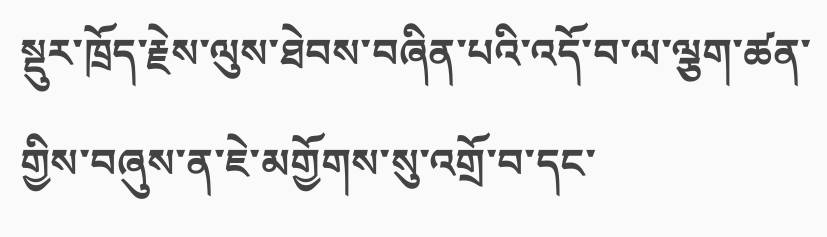སྡུར་ཁྲོད་རྗེས་ལུས་ཐེབས་བཞིན་པའི་འདོ་བ་ལ་ལྕག་ཚན་གྱིས་བཞུས་ན་ཇེ་མགྱོགས་སུ་འགྲོ་བ་དང་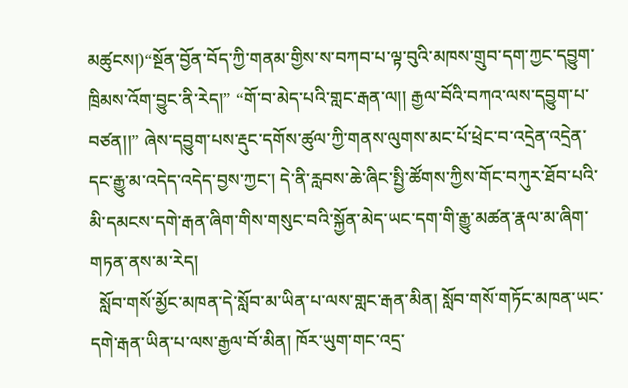མཚུངས།)“སྔོན་བྱོན་བོད་ཀྱི་གནམ་གྱིས་ས་བཀབ་པ་ལྟ་བུའི་མཁས་གྲུབ་དག་ཀྱང་དབྱུག་ཁྲིམས་འོག་བྱུང་ནི་རེད།” “གོ་བ་མེད་པའི་གླང་རྒན་ལ།། རྒྱལ་བོའི་བཀའ་ལས་དབྱུག་པ་བཙན།།” ཞེས་དབྱུག་པས་རྡུང་དགོས་ཚུལ་ཀྱི་གནས་ལུགས་མང་པོ་ཕྲེང་བ་འདྲེན་འདྲེན་དང་རྒྱུ་མ་འདེད་འདེད་བྱས་ཀྱང་། དེ་ནི་རླབས་ཆེ་ཞིང་སྤྱི་ཚོགས་ཀྱིས་གོང་བཀུར་ཐོབ་པའི་མི་དམངས་དགེ་རྒན་ཞིག་གིས་གསུང་བའི་སྐྱོན་མེད་ཡང་དག་གི་རྒྱུ་མཚན་རྣལ་མ་ཞིག་གཏན་ནས་མ་རེད།
  སློབ་གསོ་མྱོང་མཁན་དེ་སློབ་མ་ཡིན་པ་ལས་གླང་རྒན་མིན། སློབ་གསོ་གཏོང་མཁན་ཡང་ དགེ་རྒན་ཡིན་པ་ལས་རྒྱལ་བོ་མིན། ཁོར་ཡུག་གང་འདྲ་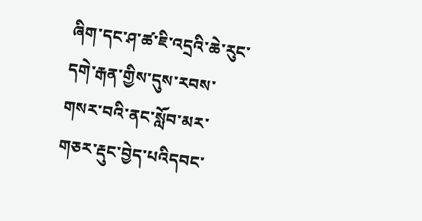ཞིག་དང་ཤ་ཚ་ཇི་འདྲའི་ཆེ་རུང་ དགེ་རྒན་གྱིས་དུས་རབས་གསར་བའི་ནང་སློབ་མར་གཅར་རྡུང་བྱེད་པའིདབང་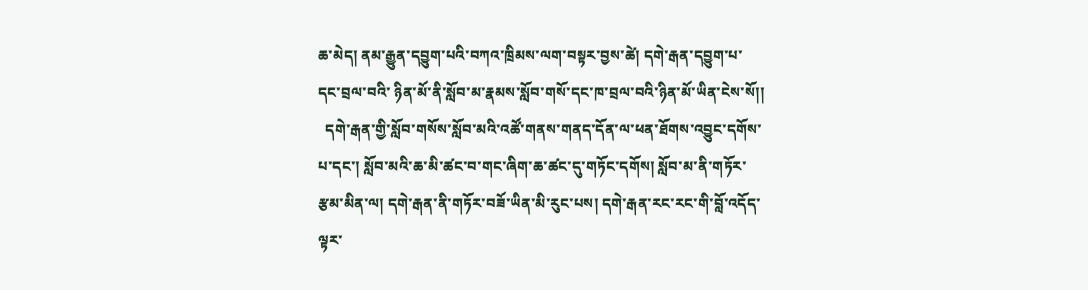ཆ་མེད། ནམ་རྒྱུན་དབྱུག་པའི་བཀའ་ཁྲིམས་ལག་བསྟར་བྱས་ཚེ། དགེ་རྒན་དབྱུག་པ་དང་བྲལ་བའི་ ཉིན་མོ་ནི་སློབ་མ་རྣམས་སློབ་གསོ་དང་ཁ་བྲལ་བའི་ཉིན་མོ་ཡིན་ངེས་སོ།།
  དགེ་རྒན་གྱི་སློབ་གསོས་སློབ་མའི་འཚོ་གནས་གནད་དོན་ལ་ཕན་ཐོགས་འབྱུང་དགོས་པ་དང་། སློབ་མའི་ཆ་མི་ཚང་བ་གང་ཞིག་ཆ་ཚང་དུ་གཏོང་དགོས། སློབ་མ་ནི་གཏོར་རྩམ་མིན་ལ། དགེ་རྒན་ནི་གཏོར་བཟོ་ཡིན་མི་རུང་པས། དགེ་རྒན་རང་རང་གི་བློ་འདོད་ལྟར་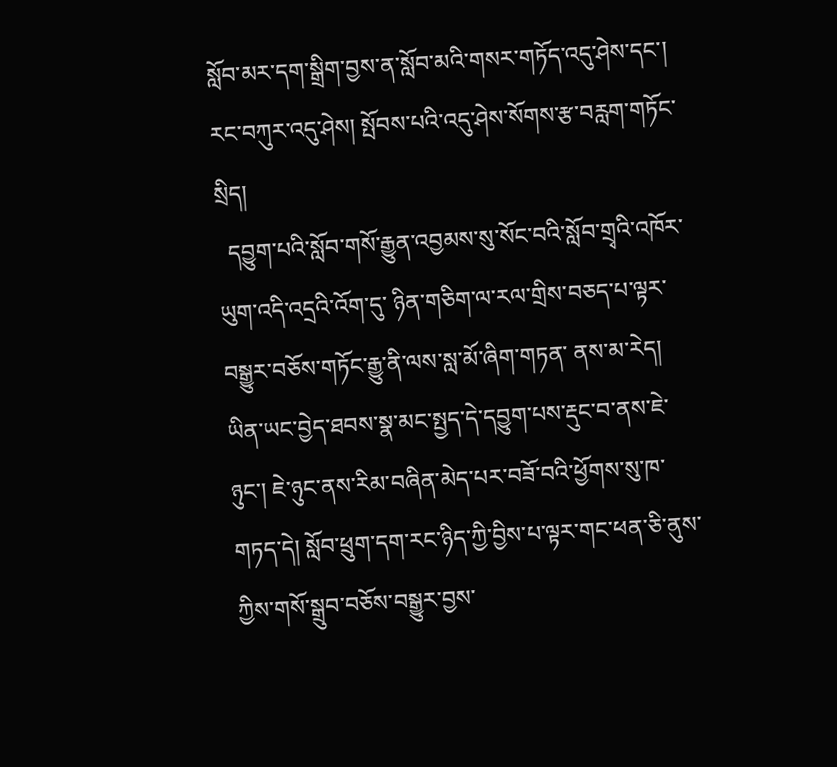སློབ་མར་དག་སྒྲིག་བྱས་ན་སློབ་མའི་གསར་གཏོད་འདུ་ཤེས་དང་། རང་བཀུར་འདུ་ཤེས། སྤོབས་པའི་འདུ་ཤེས་སོགས་རྩ་བརླག་གཏོང་སྲིད།
  དབྱུག་པའི་སློབ་གསོ་རྒྱུན་འབྱམས་སུ་སོང་བའི་སློབ་གྲྭའི་འཁོར་ཡུག་འདི་འདྲའི་འོག་དུ་ ཉིན་གཅིག་ལ་རལ་གྲིས་བཅད་པ་ལྟར་བསྒྱུར་བཅོས་གཏོང་རྒྱུ་ནི་ལས་སླ་མོ་ཞིག་གཏན་ ནས་མ་རེད། ཡིན་ཡང་བྱེད་ཐབས་སྣ་མང་སྤྱད་དེ་དབྱུག་པས་རྡུང་བ་ནས་ཇེ་ཉུང་། ཇེ་ཉུང་ནས་རིམ་བཞིན་མེད་པར་བཟོ་བའི་ཕྱོགས་སུ་ཁ་གཏད་དེ། སློབ་ཕྲུག་དག་རང་ཉིད་ཀྱི་བྱིས་པ་ལྟར་གང་ཕན་ཅི་ནུས་ཀྱིས་གསོ་སྒྲུབ་བཅོས་བསྒྱུར་བྱས་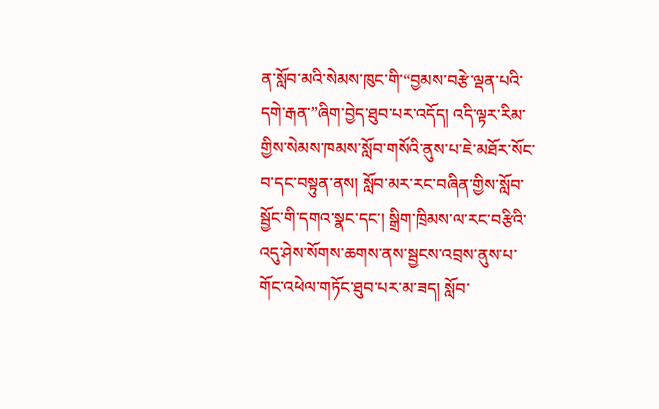ན་སློབ་མའི་སེམས་ཁུང་གི་“བྱམས་བརྩེ་ལྡན་པའི་དགེ་རྒན་”ཞིག་བྱེད་ཐུབ་པར་འདོད། འདི་ལྟར་རིམ་གྱིས་སེམས་ཁམས་སློབ་གསོའི་ནུས་པ་ཇེ་མཐོར་སོང་བ་དང་བསྟུན་ནས། སློབ་མར་རང་བཞིན་གྱིས་སློབ་སྦྱོང་གི་དགའ་སྣང་དང་། སྒྲིག་ཁྲིམས་ལ་རང་བརྩིའི་འདུ་ཤེས་སོགས་ཆགས་ནས་སྦྱངས་འབྲས་ནུས་པ་གོང་འཕེལ་གཏོང་ཐུབ་པར་མ་ཟད། སློབ་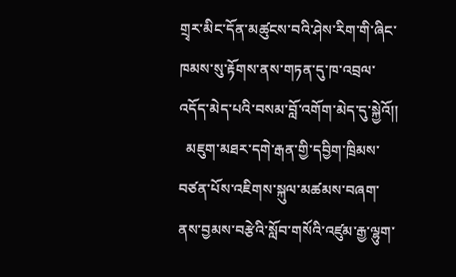གྲྭར་མིང་དོན་མཚུངས་བའི་ཤེས་རིག་གི་ཞིང་ཁམས་སུ་རྟོགས་ནས་གཏན་དུ་ཁ་འབྲལ་འདོད་མེད་པའི་བསམ་བློ་འགོག་མེད་དུ་སྐྱེའོ།།
  མཇུག་མཐར་དགེ་རྒན་གྱི་དབྱིག་ཁྲིམས་བཙན་པོས་འཇིགས་སྐུལ་མཚམས་བཞག་ནས་བྱམས་བརྩེའི་སློབ་གསོའི་འཛུམ་རྒྱ་ལྷུག་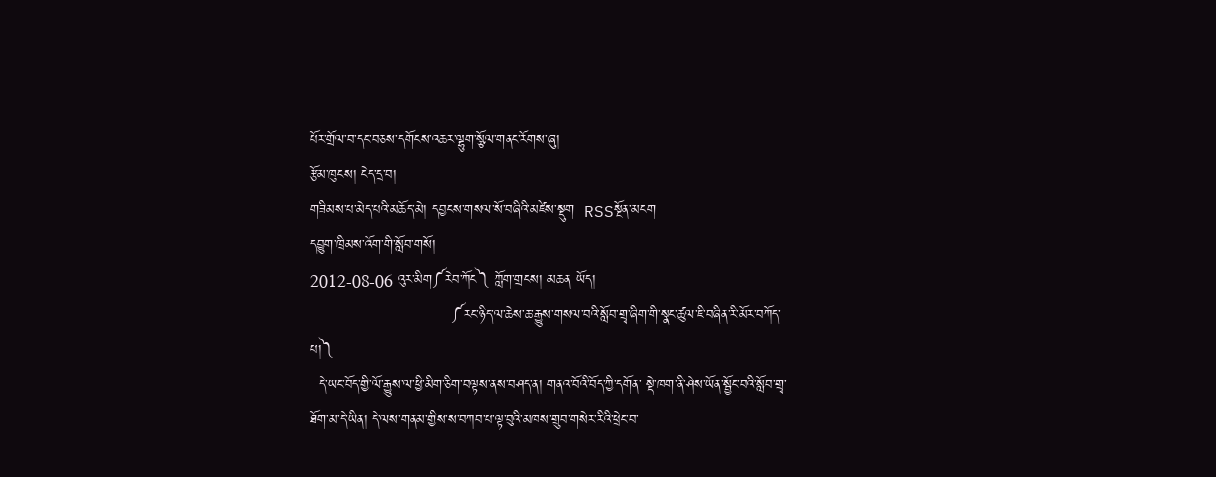པོར་གྲོལ་བ་དང་བཅས་དགོངས་འཆར་ལྷུག་སྩོལ་གནང་རོགས་ཞུ།
རྩོམ་ཁུངས། ངེད་དྲ་བ།
གཟིམས་པ་མེད་པའི་མཆོད་མེ། དབྱངས་གསལ་སོ་བཞིའི་མཛེས་སྡུག  RSSསྔོན་མངག
དབྱུག་ཁྲིམས་འོག་གི་སློབ་གསོ།
2012-08-06 འུར་མིག༼རེབ་ཀོང༽ ཀློག་གྲངས། མཆན ཡོད།
                              ༼རང་ཉིད་ལ་ཆེས་ཆ་རྒྱུས་གསལ་བའི་སློབ་གྲྭ་ཞིག་གི་སྣང་ཚུལ་ཇི་བཞིན་རི་མོར་བཀོད་པ།༽
  དེ་ཡང་བོད་གྱི་ལོ་རྒྱུས་ལ་ཕྱི་མིག་ཅིག་བལྟས་ནས་བཤད་ན། གནའ་བོའི་བོད་ཀྱི་དགོན་ སྡེ་ཁག་ནི་ཤེས་ཡོན་སྦྱོང་བའི་སློབ་གྲྭ་ཐོག་མ་དེ་ཡིན། དེ་ལས་གནམ་གྱིས་ས་བཀབ་པ་ལྟ་བུའི་མཁས་གྲུབ་གསེར་རིའི་ཕྲེང་བ་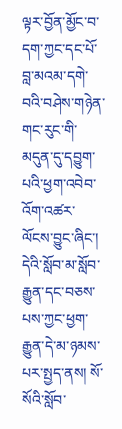ལྟར་བྱོན་མྱོང་བ་དག་ཀྱང་དང་པོ་བླ་མའམ་དགེ་བའི་བཤེས་གཉེན་གང་རུང་གི་མདུན་དུ་དབྱུག་པའི་ཕྱག་འབེབ་འོག་འཚར་ལོངས་བྱུང་ཞིང་། དེའི་སློབ་མ་སློབ་རྒྱུན་དང་བཅས་པས་ཀྱང་ཕྱག་རྒྱུན་དེ་མ་ཉམས་པར་སྤྱད་ནས། སོ་སོའི་སློབ་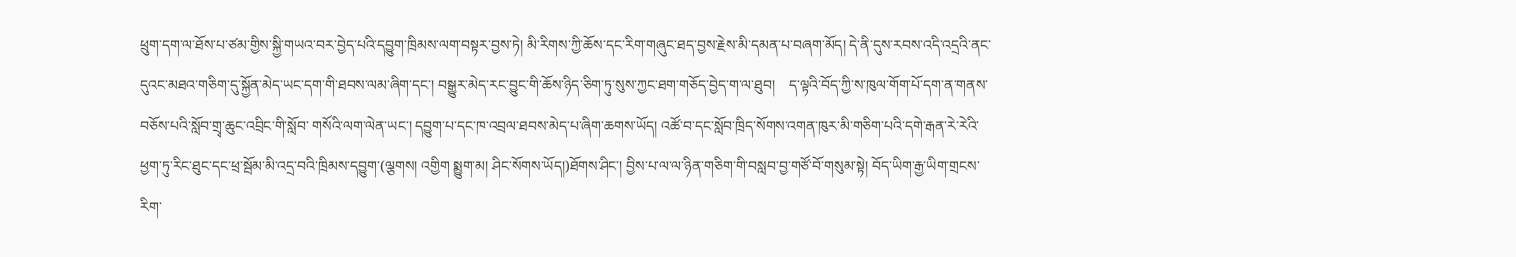ཕྲུག་དག་ལ་ཐོས་པ་ཙམ་གྱིས་སྐྱི་གཡའ་བར་བྱེད་པའི་དབྱུག་ཁྲིམས་ལག་བསྟར་བྱས་ཏེ། མི་རིགས་ཀྱི་ཆོས་དང་རིག་གཞུང་ཐད་བྱས་རྗེས་མི་དམན་པ་བཞག་མོད། དེ་ནི་དུས་རབས་འདི་འདྲའི་ནང་དུའང་མཐའ་གཅིག་དུ་སྐྱོན་མེད་ཡང་དག་གི་ཐབས་ལམ་ཞིག་དང་། བསྒྱུར་མེད་རང་བྱུང་གི་ཆོས་ཉིད་ཅིག་ཏུ་སུས་ཀྱང་ཐག་གཅོད་བྱེད་ག་ལ་ཐུབ།    ད་ལྟའི་བོད་ཀྱི་ས་ཁུལ་གོག་པོ་དག་ན་གནས་བཅོས་པའི་སློབ་གྲྭ་ཆུང་འབྲིང་གི་སློབ་ གསོའི་ལག་ལེན་ཡང་། དབྱུག་པ་དང་ཁ་འབྲལ་ཐབས་མེད་པ་ཞིག་ཆགས་ཡོད། འཚོ་བ་དང་སློབ་ཁྲིད་སོགས་འགན་ཁུར་མི་གཅིག་པའི་དགེ་རྒན་རེ་རེའི་ཕྱག་ཏུ་རིང་ཐུང་དང་ཕྲ་སྦོམ་མི་འདྲ་བའི་ཁྲིམས་དབྱུག་(ལྕགས། འགྱིག སྨྱུག་མ། ཤིང་སོགས་ཡོད།)ཐོགས་ཤིང་། བྱིས་པ་ལ་ལ་ཉིན་གཅིག་གི་བསླབ་བྱ་གཙོ་བོ་གསུམ་སྟེ། བོད་ཡིག་རྒྱ་ཡིག་གྲངས་རིག་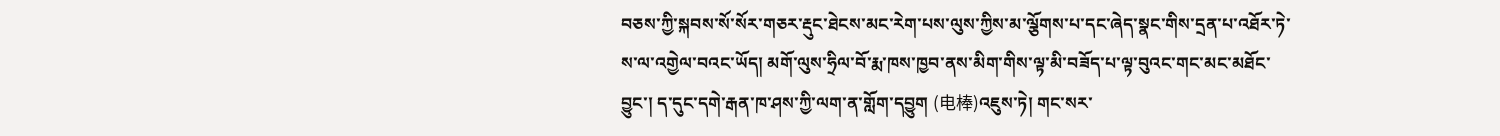བཅས་ཀྱི་སྐབས་སོ་སོར་གཅར་རྡུང་ཐེངས་མང་རེག་པས་ལུས་ཀྱིས་མ་ལྕོགས་པ་དང་ཞེད་སྣང་གིས་དྲན་པ་འཐོར་ཏེ་ས་ལ་འགྱེལ་བའང་ཡོད། མགོ་ལུས་ཧྲིལ་བོ་རྨ་ཁས་ཁྱབ་ནས་མིག་གིས་ལྟ་མི་བཟོད་པ་ལྟ་བུའང་གང་མང་མཐོང་བྱུང་། ད་དུང་དགེ་རྒན་ཁ་ཤས་ཀྱི་ལག་ན་གློག་དབྱུག (电棒)འཇུས་ཏེ། གང་སར་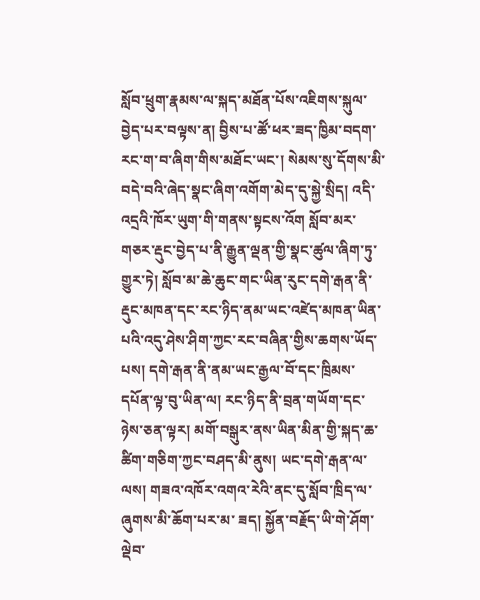སློབ་ཕྲུག་རྣམས་ལ་སྐད་མཐོན་པོས་འཇིགས་སྐུལ་བྱེད་པར་བལྟས་ན། བྱིས་པ་ཚོ་ཕར་ཟད་ཁྱིམ་བདག་རང་ག་བ་ཞིག་གིས་མཐོང་ཡང་། སེམས་སུ་དོགས་མི་བདེ་བའི་ཞེད་སྣང་ཞིག་འགོག་མེད་དུ་སྐྱེ་སྲིད། འདི་འདྲའི་ཁོར་ཡུག་གི་གནས་སྟངས་འོག སློབ་མར་གཅར་རྡུང་བྱེད་པ་ནི་རྒྱུན་ལྡན་གྱི་སྣང་ཚུལ་ཞིག་ཏུ་གྱུར་ཏེ། སློབ་མ་ཆེ་ཆུང་གང་ཡིན་རུང་དགེ་རྒན་ནི་རྡུང་མཁན་དང་རང་ཉིད་ནམ་ཡང་འཛེད་མཁན་ཡིན་པའི་འདུ་ཤེས་ཤིག་ཀྱང་རང་བཞིན་གྱིས་ཆགས་ཡོད་པས། དགེ་རྒན་ནི་ནམ་ཡང་རྒྱལ་བོ་དང་ཁྲིམས་དཔོན་ལྟ་བུ་ཡིན་ལ། རང་ཉིད་ནི་བྲན་གཡོག་དང་ཉེས་ཅན་ལྟར། མགོ་བསྒུར་ནས་ཡིན་མིན་གྱི་སྐད་ཆ་ཚིག་གཅིག་ཀྱང་བཤད་མི་ནུས། ཡང་དགེ་རྒན་ལ་ལས། གཟའ་འཁོར་འགའ་རེའི་ནང་དུ་སློབ་ཁྲིད་ལ་ཞུགས་མི་ཆོག་པར་མ་ ཟད། སྐྱོན་བརྗོད་ཡི་གེ་ཤོག་ལྡེབ་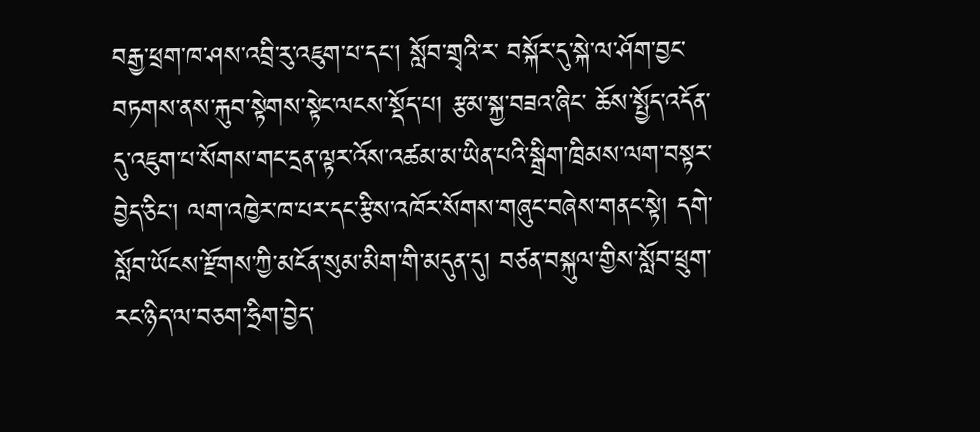བརྒྱ་ཕྲག་ཁ་ཤས་འབྲི་རུ་འཇུག་པ་དང། སློབ་གྲྭའི་ར་ བསྐོར་དུ་སྐེ་ལ་ཤོག་བྱང་བཏགས་ནས་རྐུབ་སྟེགས་སྟེང་ལངས་སྡོད་པ། རྩམ་སྐྱ་བཟའ་ཞིང་ ཆོས་སྤྱོད་འདོན་དུ་འཇུག་པ་སོགས་གང་དྲན་ལྟར་འོས་འཚམ་མ་ཡིན་པའི་སྒྲིག་ཁྲིམས་ལག་བསྟར་བྱེད་ཅིང་། ལག་འཁྱེར་ཁ་པར་དང་རྩིས་འཁོར་སོགས་གཞུང་བཞེས་གནང་སྟེ། དགེ་སློབ་ཡོངས་རྫོགས་ཀྱི་མངོན་སུམ་མིག་གི་མདུན་དུ། བཙན་བསྐུལ་གྱིས་སློབ་ཕྲུག་རང་ཉིད་ལ་བཅག་ཧྲིག་བྱེད་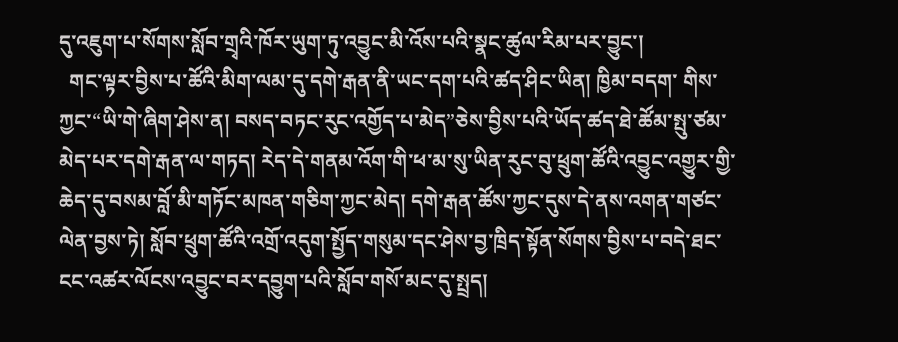དུ་འཇུག་པ་སོགས་སློབ་གྲྭའི་ཁོར་ཡུག་ཏུ་འབྱུང་མི་འོས་པའི་སྣང་ཚུལ་རིམ་པར་བྱུང་།
  གང་ལྟར་བྱིས་པ་ཚོའི་མིག་ལམ་དུ་དགེ་རྒན་ནི་ཡང་དག་པའི་ཚད་ཤིང་ཡིན། ཁྱིམ་བདག་ གིས་ཀྱང་“ཡི་གེ་ཞིག་ཤེས་ན། བསད་བཏང་རུང་འགྱོད་པ་མེད”ཅེས་བྱིས་པའི་ཡོད་ཚད་ཐེ་ཚོམ་སྤུ་ཙམ་མེད་པར་དགེ་རྒན་ལ་གཏད། རེད་དེ་གནམ་འོག་གི་ཕ་མ་སུ་ཡིན་རུང་བུ་ཕྲུག་ཚོའི་འབྱུང་འགྱུར་གྱི་ཆེད་དུ་བསམ་བློ་མི་གཏོང་མཁན་གཅིག་ཀྱང་མེད། དགེ་རྒན་ཚོས་ཀྱང་དུས་དེ་ནས་འགན་གཙང་ལེན་བྱས་ཏེ། སློབ་ཕྲུག་ཚོའི་འགྲོ་འདུག་སྤྱོད་གསུམ་དང་ཤེས་བྱ་ཁྲིད་སྟོན་སོགས་བྱིས་པ་བདེ་ཐང་ངང་འཚར་ལོངས་འབྱུང་བར་དབྱུག་པའི་སློབ་གསོ་མང་དུ་སྤྲད།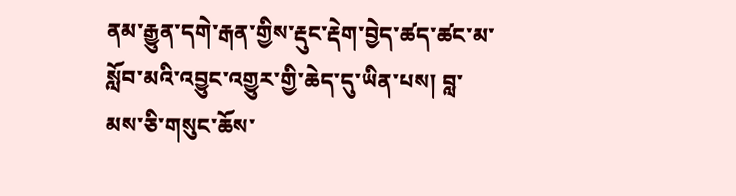ནམ་རྒྱུན་དགེ་རྒན་གྱིས་རྡུང་རྡེག་བྱེད་ཚད་ཚང་མ་སློབ་མའི་འབྱུང་འགྱུར་གྱི་ཆེད་དུ་ཡིན་པས། བླ་མས་ཅི་གསུང་ཆོས་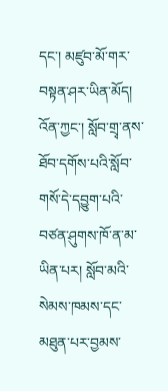དང་། མཛུབ་མོ་གར་བསྟན་ཤར་ཡིན་མོད། འོན་ཀྱང་། སློབ་གྲྭ་ནས་ཐོབ་དགོས་པའི་སློབ་གསོ་དེ་དབྱུག་པའི་བཙན་ཤུགས་ཁོ་ན་མ་ཡིན་པར། སློབ་མའི་སེམས་ཁམས་དང་མཐུན་པར་བྱམས་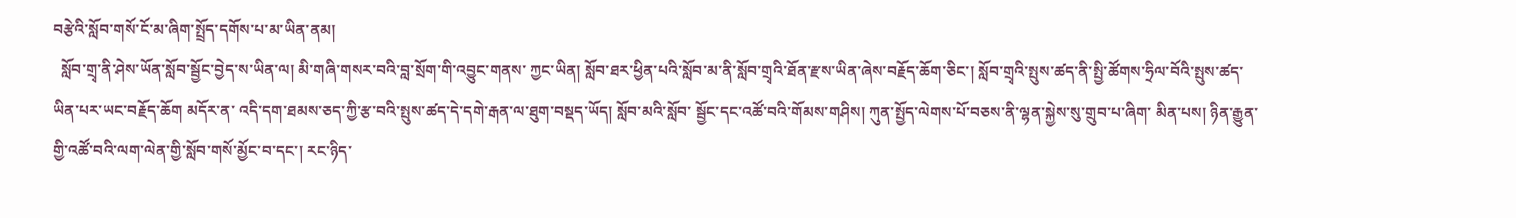བརྩེའི་སློབ་གསོ་ངོ་མ་ཞིག་སྤྲོད་དགོས་པ་མ་ཡིན་ནམ།
  སློབ་གྲྭ་ནི་ཤེས་ཡོན་སློབ་སྦྱོང་བྱེད་ས་ཡིན་ལ། མི་གཞི་གསར་བའི་བླ་སྲོག་གི་འབྱུང་གནས་ ཀྱང་ཡིན། སློབ་ཐར་ཕྱིན་པའི་སློབ་མ་ནི་སློབ་གྲྭའི་ཐོན་རྫས་ཡིན་ཞེས་བརྗོད་ཆོག་ཅིང་། སློབ་གྲྭའི་སྤུས་ཚད་ནི་སྤྱི་ཚོགས་ཧྲིལ་བོའི་སྤུས་ཚད་ཡིན་པར་ཡང་བརྗོད་ཆོག མདོར་ན་ འདི་དག་ཐམས་ཅད་ཀྱི་རྩ་བའི་སྤུས་ཚད་དེ་དགེ་རྒན་ལ་ཐུག་བསྡད་ཡོད། སློབ་མའི་སློབ་ སྦྱོང་དང་འཚོ་བའི་གོམས་གཤིས། ཀུན་སྤྱོད་ལེགས་པོ་བཅས་ནི་ལྷན་སྐྱེས་སུ་གྲུབ་པ་ཞིག་ མིན་པས། ཉིན་རྒྱུན་གྱི་འཚོ་བའི་ལག་ལེན་གྱི་སློབ་གསོ་མྱོང་བ་དང་། རང་ཉིད་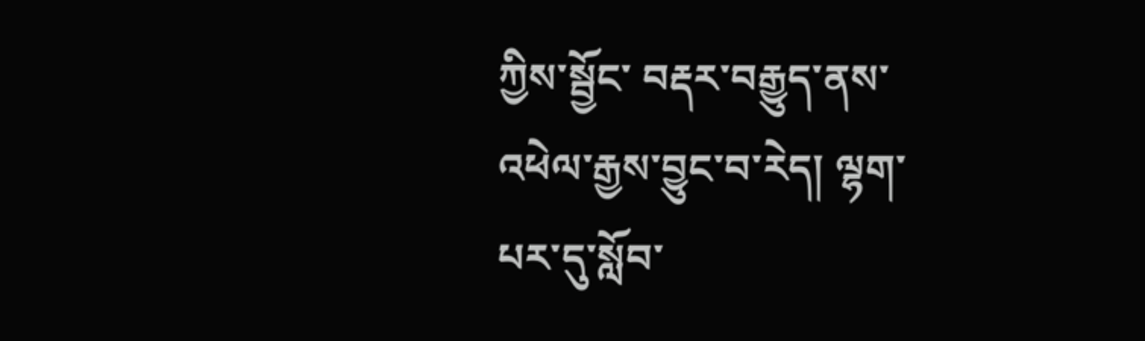ཀྱིས་སྦྱོང་ བརྡར་བརྒྱུད་ནས་འཕེལ་རྒྱས་བྱུང་བ་རེད། ལྷག་པར་དུ་སློབ་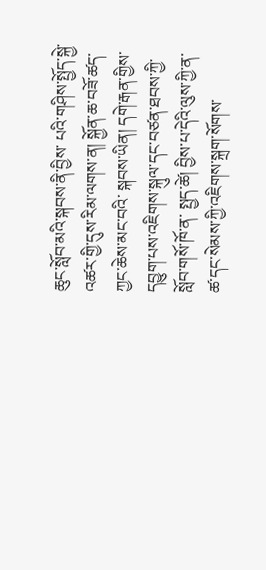ཆུང་སློབ་མའི་སྐབས་ནི་བྱིས་ པའི་གཤིས་སྤྱོད་སྐྱེ་འཚར་གྱི་དུས་རིམ་ལགས་ན། སྐྱོན་ཆ་བཟོ་ཚད་ཀྱང་ཆེས་མང་བའི་ སྐབས་ཡིན། དགེ་རྒན་གྱིས་དབྱུག་པས་འཇིགས་སྐུལ་དང་བཙན་ཐབས་ཀྱི་སློབ་གསོ་ཁོ་ན་ སྤྱད་ཚེ། བྱིས་པ་དེའི་ལུས་ཀྱི་ན་ཚ་དང་སེམས་ཀྱི་འཇིགས་སྐྲག་སོགས་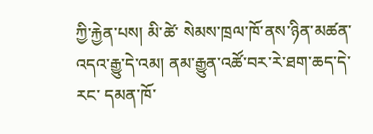ཀྱི་རྐྱེན་པས། མི་ཚེ་ སེམས་ཁྲལ་ཁོ་ནས་ཉིན་མཚན་འདའ་རྒྱུ་དེ་འམ། ནམ་རྒྱུན་འཚོ་བར་རེ་ཐག་ཆད་དེ་རང་ དམན་ཁོ་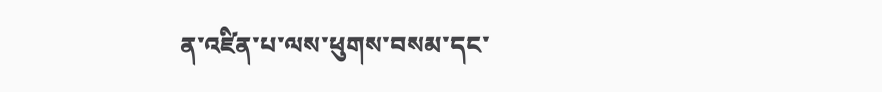ན་འཛིན་པ་ལས་ཕུགས་བསམ་དང་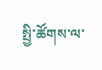སྤྱི་ཚོགས་ལ་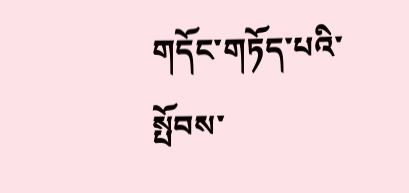གདོང་གཏོད་པའི་སྤོབས་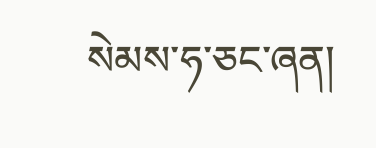སེམས་ཧ་ཅང་ཞན།